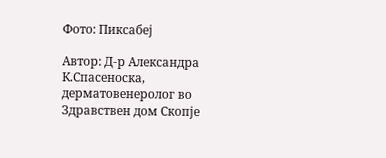Фото: Пиксабеј

Автор: Д-р Александра К.Спасеноска, дерматовенеролог во Здравствен дом Скопје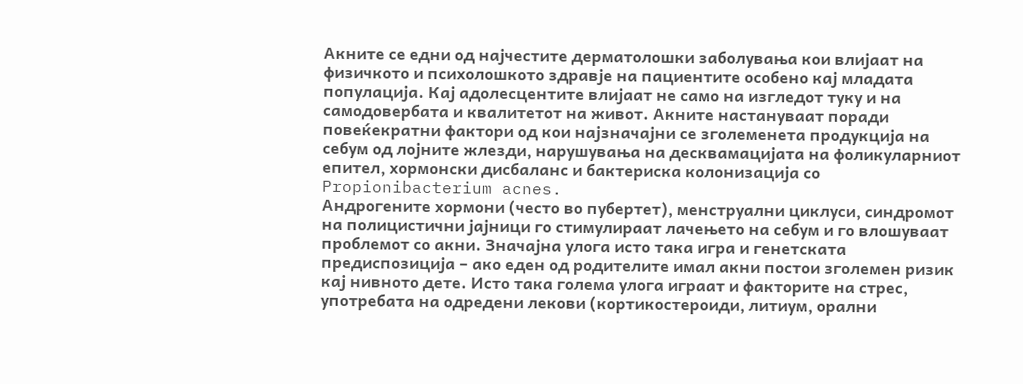Акните се едни од најчестите дерматолошки заболувања кои влијаат на физичкото и психолошкото здравје на пациентите особено кај младата популација. Кај адолесцентите влијаат не само на изгледот туку и на самодовербата и квалитетот на живот. Акните настануваат поради повеќекратни фактори од кои најзначајни се зголеменета продукција на себум од лојните жлезди, нарушувања на десквамацијата на фоликуларниот епител, хормонски дисбаланс и бактериска колонизација со Propionibacterium acnes.
Андрогените хормони (често во пубертет), менструални циклуси, синдромот на полицистични јајници го стимулираат лачењето на себум и го влошуваат проблемот со акни. Значајна улога исто така игра и генетската предиспозиција – ако еден од родителите имал акни постои зголемен ризик кај нивното дете. Исто така голема улога играат и факторите на стрес, употребата на одредени лекови (кортикостероиди, литиум, орални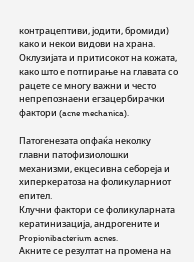контрацептиви, јодити, бромиди) како и некои видови на храна.
Оклузијата и притисокот на кожата, како што е потпирање на главата со рацете се многу важни и често непрепознаени егзацербирачки фактори (acne mechanica).

Патогенезата опфаќа неколку главни патофизиолошки механизми, екцесивна себореја и хиперкератоза на фоликуларниот епител.
Клучни фактори се фоликуларната кератинизација, андрогените и Propionibacterium acnes.
Акните се резултат на промена на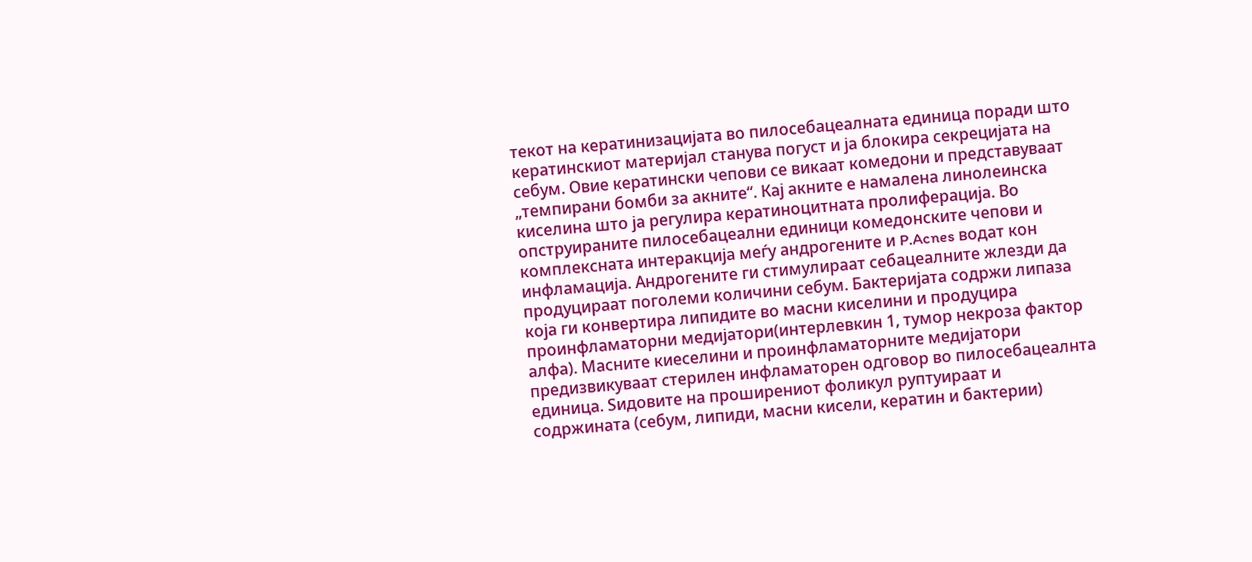текот на кератинизацијата во пилосебацеалната единица поради што кератинскиот материјал станува погуст и ја блокира секрецијата на себум. Овие кератински чепови се викаат комедони и представуваат „темпирани бомби за акните“. Кај акните е намалена линолеинска киселина што ја регулира кератиноцитната пролиферација. Во опструираните пилосебацеални единици комедонските чепови и комплексната интеракција меѓу андрогените и P.Acnes водат кон инфламација. Андрогените ги стимулираат себацеалните жлезди да продуцираат поголеми количини себум. Бактеријата содржи липаза која ги конвертира липидите во масни киселини и продуцира проинфламаторни медијатори(интерлевкин 1, тумор некроза фактор алфа). Масните киеселини и проинфламаторните медијатори предизвикуваат стерилен инфламаторен одговор во пилосебацеалнта единица. Ѕидовите на проширениот фоликул руптуираат и содржината (себум, липиди, масни кисели, кератин и бактерии)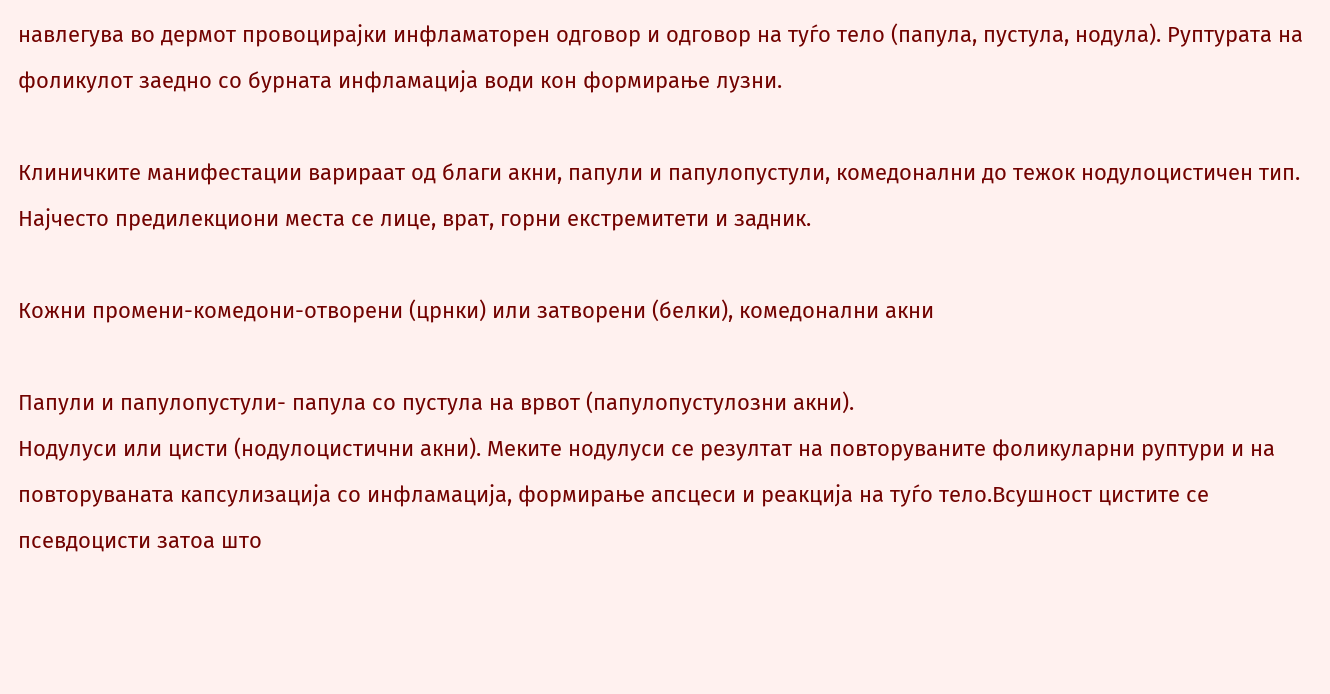навлегува во дермот провоцирајки инфламаторен одговор и одговор на туѓо тело (папула, пустула, нодула). Руптурата на фоликулот заедно со бурната инфламација води кон формирање лузни.

Клиничките манифестации варираат од благи акни, папули и папулопустули, комедонални до тежок нодулоцистичен тип.
Најчесто предилекциони места се лице, врат, горни екстремитети и задник.

Кожни промени-комедони-отворени (црнки) или затворени (белки), комедонални акни

Папули и папулопустули- папула со пустула на врвот (папулопустулозни акни).
Нодулуси или цисти (нодулоцистични акни). Меките нодулуси се резултат на повторуваните фоликуларни руптури и на повторуваната капсулизација со инфламација, формирање апсцеси и реакција на туѓо тело.Всушност цистите се псевдоцисти затоа што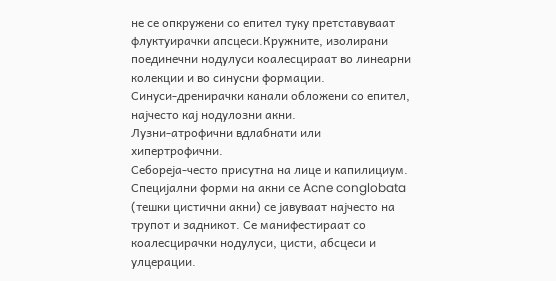не се опкружени со епител туку претставуваат флуктуирачки апсцеси.Кружните, изолирани поединечни нодулуси коалесцираат во линеарни колекции и во синусни формации.
Синуси-дренирачки канали обложени со епител, најчесто кај нодулозни акни.
Лузни-атрофични вдлабнати или хипертрофични.
Себореја-често присутна на лице и капилициум.
Специјални форми на акни се Acne conglobata (тешки цистични акни) се јавуваат најчесто на трупот и задникот. Се манифестираат со коалесцирачки нодулуси, цисти, абсцеси и улцерации.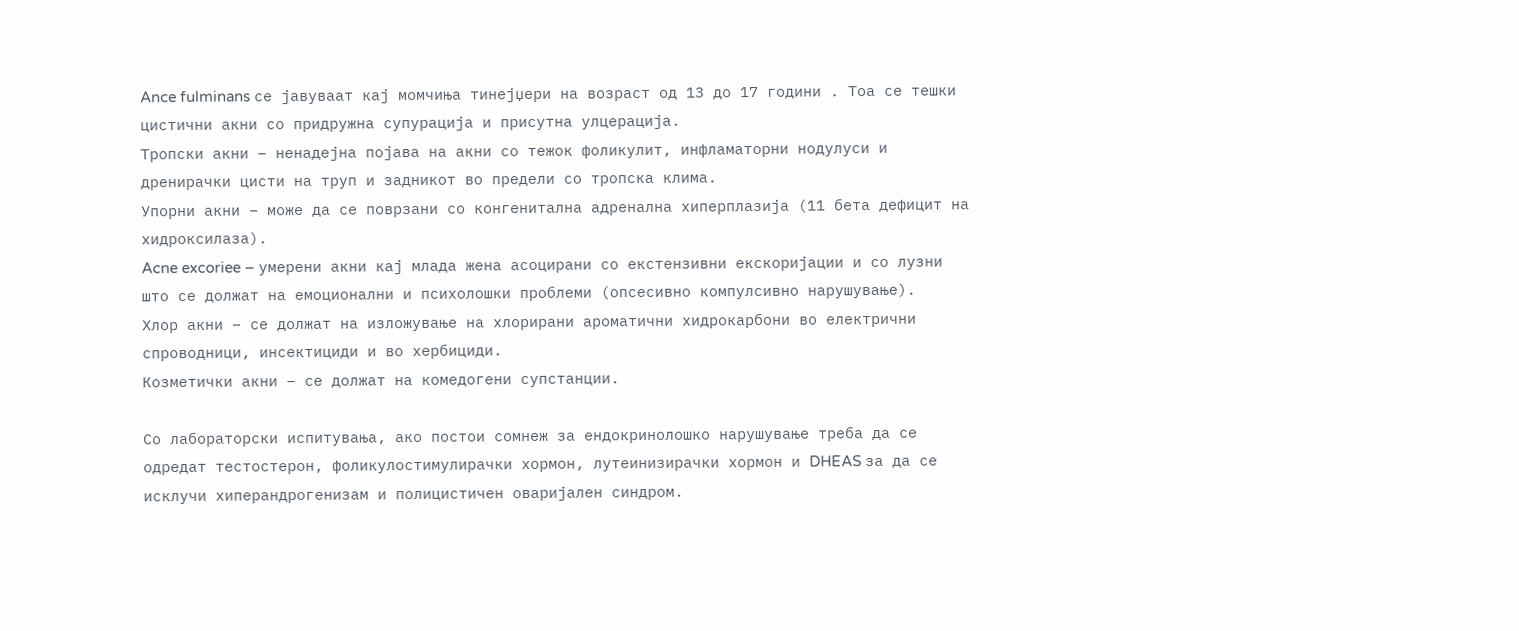Ance fulminans се јавуваат кај момчиња тинејџери на возраст од 13 до 17 години . Тоа се тешки цистични акни со придружна супурација и присутна улцерација.
Тропски акни – ненадејна појава на акни со тежок фоликулит, инфламаторни нодулуси и дренирачки цисти на труп и задникот во предели со тропска клима.
Упорни акни – може да се поврзани со конгенитална адренална хиперплазија (11 бета дефицит на хидроксилаза).
Acne excoriee – умерени акни кај млада жена асоцирани со екстензивни екскоријации и со лузни што се должат на емоционални и психолошки проблеми (опсесивно компулсивно нарушување).
Хлор акни – се должат на изложување на хлорирани ароматични хидрокарбони во електрични спроводници, инсектициди и во хербициди.
Козметички акни – се должат на комедогени супстанции.

Со лабораторски испитувања, ако постои сомнеж за ендокринолошко нарушување треба да се одредат тестостерон, фоликулостимулирачки хормон, лутеинизирачки хормон и DHEAS за да се исклучи хиперандрогенизам и полицистичен оваријален синдром.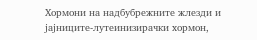Хормони на надбубрежните жлезди и јајниците-лутеинизирачки хормон,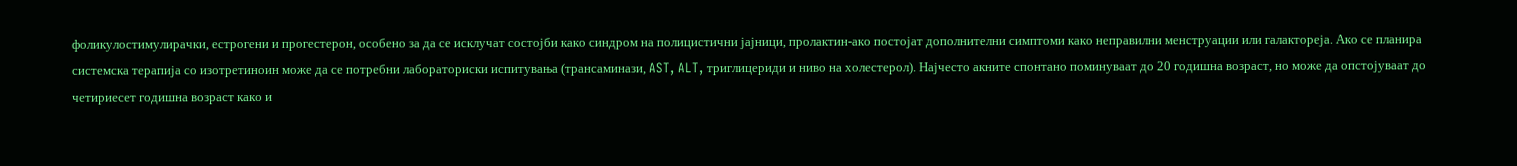фоликулостимулирачки, естрогени и прогестерон, особено за да се исклучат состојби како синдром на полицистични јајници, пролактин-ако постојат дополнителни симптоми како неправилни менструации или галактореја. Ако се планира системска терапија со изотретиноин може да се потребни лабораториски испитувања (трансаминази, AST, ALT, триглицериди и ниво на холестерол). Најчесто акните спонтано поминуваат до 20 годишна возраст, но може да опстојуваат до четириесет годишна возраст како и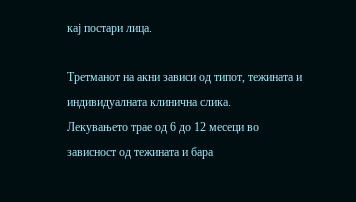кај постари лица.

Третманот на акни зависи од типот, тежината и индивидуалната клинична слика.
Лекувањето трае од 6 до 12 месеци во зависност од тежината и бара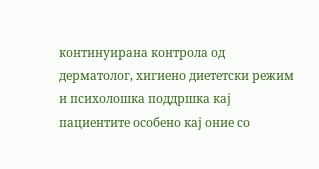континуирана контрола од дерматолог, хигиено диететски режим и психолошка поддршка кај пациентите особено кај оние со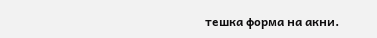тешка форма на акни.